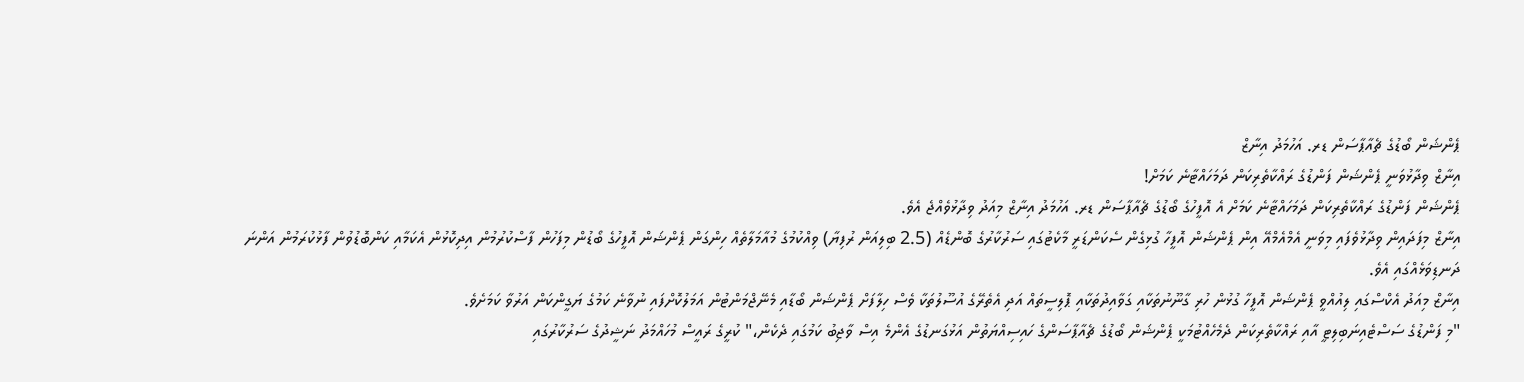ޕެންޝަން ބޯޑުގެ ޗެއާޕާސަން ޑރ. އަހުމަދު އިނާޒް
އިނާޒް ވިދާޅުވަނީ ޕެންޝަން ފަންޑުގެ ރައްކާތެރިކަން ދަމަހައްޓާނެ ކަމަށް!
ޕެންޝަން ފަންޑުގެ ރައްކާތެރިކަން ދަމަހައްޓާނެ ކަމަށް އެ އޮފީހުގެ ބޯޑުގެ ޗެއާޕާސަން ޑރ. އަހުމަދު އިނާޒް މިއަދު ވިދާޅުވެއްޖެ އެވެ.
އިނާޒް މިފަދައިން ވިދާޅުވެފައި މިވަނީ އެމްއެމްއޭ އިން ޕެންޝަން އޮފީހާ ގުޅިގެން ސެކަންޑަރީ މާކެޓުގައި ސަރުކާރުގެ ބޮންޑެއް (2.5 ބިލިއަން ރުފިޔާ) ވިއްކުމުގެ މުއާމަލާތެއް ހިންގަން ޕެންޝަން އޮފީހުގެ ބޯޑުން މިފަހުން ފާސްކުރުމުން އިދިކޮޅުން އެކަމާއި ކަންބޮޑުވުން ފާޅުކުރަމުން އަންނަ ދަނޑިވަޅެއްގައި އެވެ.
އިނާޒް މިއަދު އެކްސްގައި ލިއުއްވީ ޕެންޝަން އޮފީހާ ގުޅުން ހުރި ގާނޫނުތަކާއި ގަވާއިދުތަކާއި ޕޮލިސީތައް އަދި އެތެރޭގެ އުސޫލުތަކާ ވެސް ހިލާފަށް ޕެންޝަން ބޯޑާއި މެނޭޖްމަންޓުން އަމަލުކޮށްފައި ނުވާނެ ކަމުގެ ޔަގީންކަން އަރުވާ ކަމަށެވެ.
"މި ފަންޑުގެ ސަސްޓެއިނަބިލިޓީ އާއި ރައްކާތެރިކަން ދެމެހެއްޓުމަކީ ޕެންޝަން ބޯޑުގެ ޗެއާޕާސަންގެ ހައިސިއްޔަތުން އަޅުގަނޑުގެ އެންމެ އިސް ވާޖިބު ކަމުގައި ދެކެން،" ކުރީގެ ރައީސް މުހައްމަދު ނަޝީދުގެ ސަރުކާރުގައި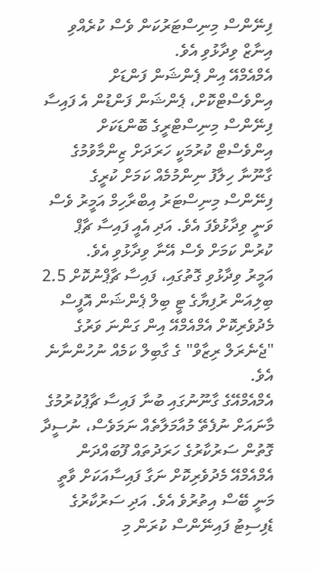ފިނޭންސް މިނިސްޓަރުކަން ވެސް ކުރެއްވި އިނާޒް ވިދާޅުވި އެވެ.
އެމްއެމްއޭ އިން ޕެންޝަން ފަންޑަށް އިންވެސްޓްކޮށް، ޕެންޝަން ފަންޑުން އެ ފައިސާ ފިނޭންސް މިނިސްޓްރީގެ ބޮންޑަކަށް އިންވެސްޓް ކުރުމަކީ ހަރަދަށް ޒިންމާވުމުގެ ގާނޫނާ ހިލާފު ނިންމުމެއް ކަމަށް ކުރީގެ ފިނޭންސް މިނިސްޓަރު އިބްރާހިމް އަމީރު ވެސް ވަނީ ވިދާޅުވެފަ އެވެ. އަދި އެއީ ފައިސާ ޗާޕް ކުރުން ކަމަށް ވެސް އޭނާ ވިދާޅުވި އެވެ.
އަމީރު ވިދާޅުވި ގޮތުގައި، ފައިސާ ޗާޕްނުކޮށް 2.5 ބިލިއަން ރުފިޔާގެ ޓީ ބިލް ޕެންޝަން އޮފީސް މެދުވެރިކޮށް އެމްއެމްއޭ އިން ގަންނަ ވަރުގެ "ޖެނެރަލް ރިޒާވް" ގެ ގާބިލް ކަމެއް ނުހުންނާނެ އެވެ.
އެމްއެމްއޭގެ ގާނޫނުގައި ބުނާ ފައިސާ ޗާޕުކުރުމުގެ މާނައަށް ނުފެތޭ މުއާމަލާތެއް ނަމަވެސް، ނުސީދާ ގޮތުން ސަރުކާރުގެ ހަރަދުތައް ފޫބައްދަން އެމްއެމްއޭ މެދުވެރިކޮށް ނަގާ ފައިސާއަކަށް ވާތީ މަނީ ބޭސް އިތުރުވެ އެވެ. އަދި ސަރުކާރުގެ ޑެފިސިޓު ފައިނޭންސް ކުރަން މި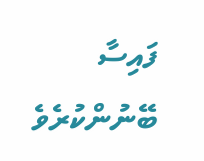ފައިސާ ބޭނުންކުރެވެ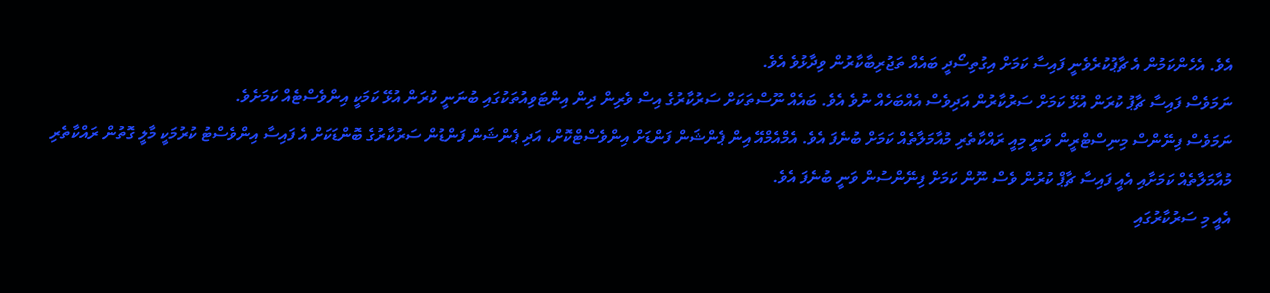އެވެ. އެހެންކަމުން އެ ޗާޕުކުރެވެނީ ފައިސާ ކަމަށް އިގުތިސޯދީ ބައެއް ތަޖުރިބާކާރުން ވިދާޅުވެ އެވެ.
ނަމަވެސް ފައިސާ ޗާޕު ކުރަން އުޅޭ ކަމަށް ސަރުކާރުން އަދިވެސް އެއްބަހެއް ނުވެ އެވެ. ބައެއް ނޫސްތަކަށް ސަރުކާރުގެ އިސް ވެރިން ދިން އިންޓަވިއުތަކުގައި ބުނަނީ ކުރަން އުޅޭ ކަމަކީ އިންވެސްޓެއް ކަމަށެވެ.
ނަމަވެސް ފިނޭންސް މިނިސްޓްރީން ވަނީ މިއީ ރައްކާތެރި މުއާމަލާތެއް ކަމަށް ބުނެފަ އެވެ. އެމްއެމްއޭ އިން ޕެންޝަން ފަންޑަށް އިންވެސްޓްކޮށް، އަދި ޕެންޝަން ފަންޑުން ސަރުކާރުގެ ބޮންޑަކަށް އެ ފައިސާ އިންވެސްޓު ކުރުމަކީ މާލީ ގޮތުން ރައްކާތެރި މުއާމަލާތެއް ކަމަށާއި އެއީ ފައިސާ ޗާޕް ކުރުން ވެސް ނޫން ކަމަށް ފިނޭންސުން ވަނީ ބުނެފަ އެވެ.
އެއީ މި ސަރުކާރުގައި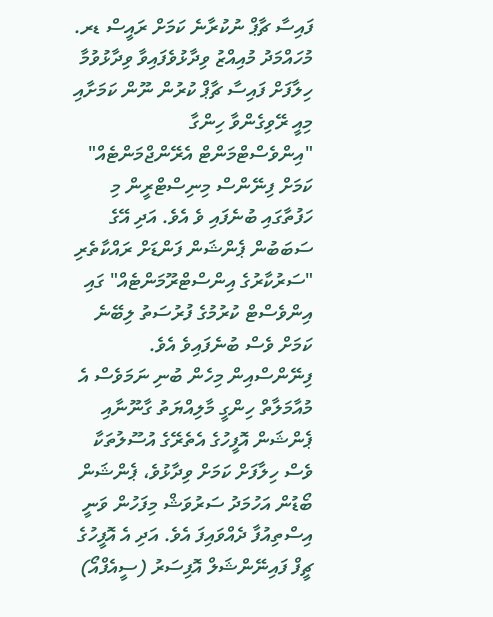ފައިސާ ޗާޕް ނުކުރާނެ ކަމަށް ރައީސް ޑރ. މުހައްމަދު މުއިއްޒު ވިދާޅުވެފައިވާ ވިދާޅުވުމާ ހިލާފަށް ފައިސާ ޗާޕް ކުރުން ނޫން ކަމަށާއި މިއީ ރޭވިގެންވާ ހިންގާ "އިންވެސްޓްމަންޓް އެރޭންޖްމަންޓެއް" ކަމަށް ފިނޭންސް މިނިސްޓްރީން މި ހަފުތާގައި ބުނެފައި ވެ އެވެ. އަދި އޭގެ ސަބަބުން ޕެންޝަން ފަންޑަށް ރައްކާތެރި "ސަރުކާރުގެ އިންސްޓްރޫމަންޓެއް" ގައި އިންވެސްޓް ކުރުމުގެ ފުރުސަތު ލިބޭނެ ކަމަށް ވެސް ބުނެފައިވެ އެވެ.
ފިނޭންސްއިން މިހެން ބުނި ނަމަވެސް އެ މުއާމަލާތް ހިންގީ މާލިއްޔަތު ގާނޫނާއި ޕެންޝަން އޮފީހުގެ އެތެރޭގެ އުސޫލުތަކާ ވެސް ހިލާފަށް ކަމަށް ވިދާޅުވެ، ޕެންޝަން ބޯޑުން އަހުމަދު ސަރުވަޝް މިފަހުން ވަނީ އިސްތިއުފާ ދެއްވައިފަ އެވެ. އަދި އެ އޮފީހުގެ ޗީފް ފައިނޭންޝަލް އޮފިސަރު (ސީއެފްއޯ)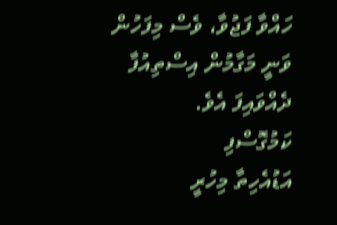ހައްވާ ފަޖުވާ، ވެސް މިފަހުން ވަނީ މަގާމުން އިސްތިއުފާ ދެއްވައިފަ އެވެ.
ކަމުގޮސްފި
އަޑުއެހިތާ މިހުރީ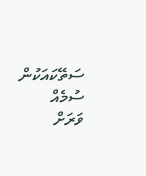ސަތޭކައަކުން ސުމެއް
ވަރަށް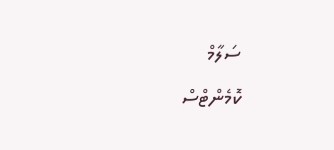ސަލާމް
ކޮމެންޓްސް